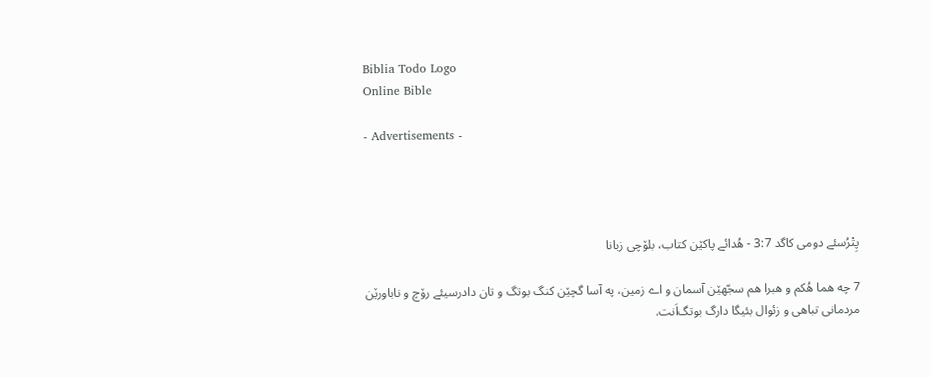Biblia Todo Logo
Online Bible

- Advertisements -




پِتْرُسئے دومی کاگد 3:7 - هُدائے پاکێن کتاب، بلۆچی زبانا

7 چه هما هُکم و هبرا هم سجّهێن آسمان و اے زمین، په آسا گچێن کنگ بوتگ و تان دادرسیئے رۆچ و ناباورێن مردمانی تباهی و زئوال بئیگا دارگ بوتگ‌اَنت.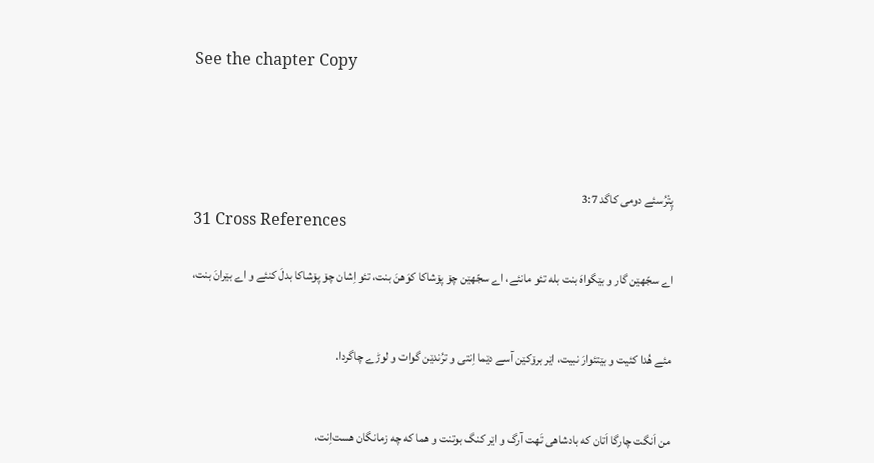See the chapter Copy




پِتْرُسئے دومی کاگد 3:7
31 Cross References

اے سجّهێن گار و بێگواهَ بنت بله تئو مانئے، اے سجّهێن چۆ پۆشاکا کوَهنَ بنت، تئو اِشان چۆ پۆشاکا بدلَ کنئے و اے بێرانَ بنت،


مئے هُدا کئیت و بێتئوارَ نبیت، اێر برۆکێن آسے دێما اِنتی و ترُندێن گوات و لوڑے چاگردا.


من اَنگت چارگا اَتان که بادشاهی تَهت آرگ و اێر کنگ بوتنت و هما که چه زمانگان هست‌اِنت،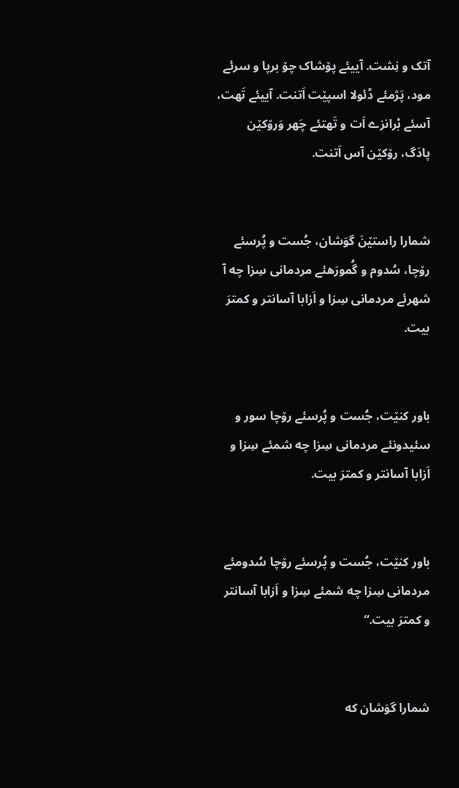آتک و نِشت. آییئے پۆشاک چۆ برپا و سرئے مود، پَژمئے ڈئولا اسپێت اَتنت. آییئے تَهت، آسئے بْرانزے اَت و تَهتئے چَهر وَرۆکێن پادَگ، رۆکێن آس اَتنت.


شمارا راستێنَ گوَشان، جُست و پُرسئے رۆچا، سُدوم و گُمورَهئے مردمانی سِزا چه آ شهرئے مردمانی سِزا و اَزابا آسانتر و کمترَ بیت.


باور کنێت، جُست و پُرسئے رۆچا سور و سئیدونئے مردمانی سِزا چه شمئے سِزا و اَزابا آسانتر و کمترَ بیت.


باور کنێت، جُست و پُرسئے رۆچا سُدومئے مردمانی سِزا چه شمئے سِزا و اَزابا آسانتر و کمترَ بیت.“


شمارا گوَشان که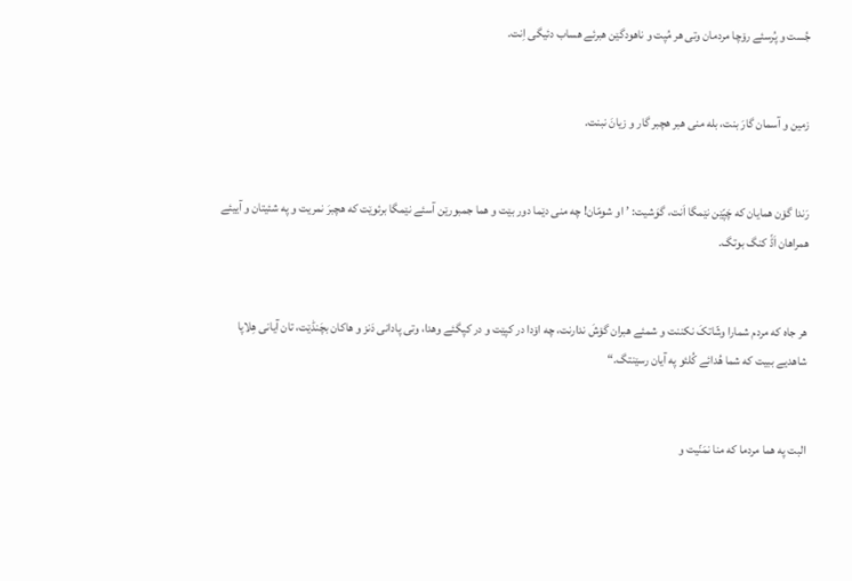جُست و پُرسئے رۆچا مردمان وتی هر مُپت و ناهودگێن هبرئے هساب دئیگی اِنت.


زمین و آسمان گارَ بنت، بله منی هبر هچبر گار و زیانَ نبنت.


رَندا گۆن همایان که چَپّێن نێمگا اَنت، گوَشیت: ’او شومّان! چه منی دێما دور بێت و هما جمبورێن آسئے نێمگا برئوێت که هچبرَ نمریت و په شئیتان و آییئے همراهان اَڈّ کنگ بوتگ.


هر جاه که مردم شمارا وشّاتکَ نکننت و شمئے هبران گۆشَ ندارنت، چه اۆدا در کپێت و در کپگئے وهدا، وتی پادانی دَنز و هاکان بچَنڈێت، تان آیانی هِلاپا شاهدیے ببیت که شما هُدائے کُلئو په آیان رسێنتگ.“


البت په هما مردما که منا نمَنّیت و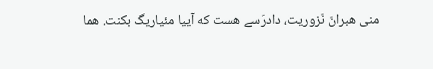منی هبرانَ نَزوریت، دادرَسے هست که آییا مئیاریگ بکنت. هما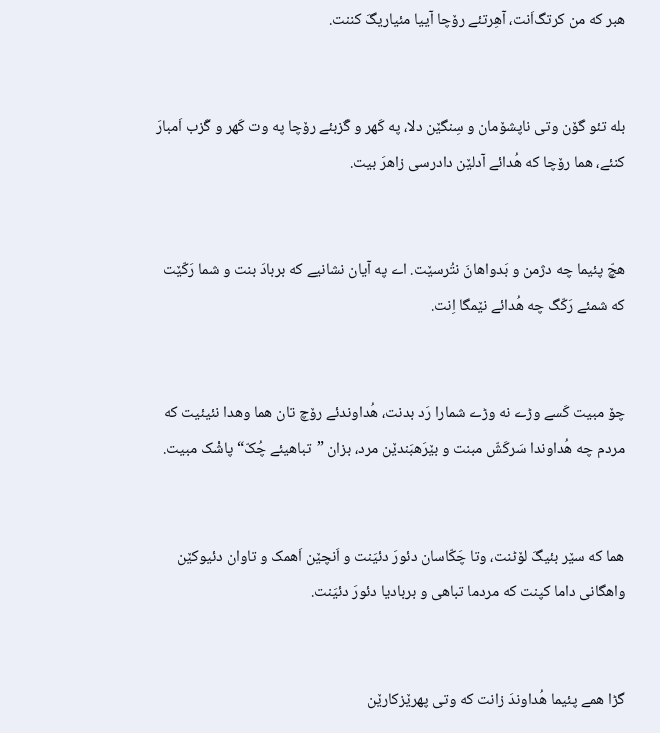هبر که من کرتگ‌اَنت، آهِرتئے رۆچا آییا مئیاریگَ کننت.


بله تئو گۆن وتی ناپشۆمان و سِنگێن دلا، په کَهر و گَزبئے رۆچا په وت کَهر و گَزب اَمبارَ کنئے، هما رۆچا که هُدائے آدلێن دادرسی زاهرَ بیت.


هچّ پئیما چه دژمن و بَدواهانَ نتُرسێت. اے په آیان نشانیے که بربادَ بنت و شما رَکّێت که شمئے رَکّگ چه هُدائے نێمگا اِنت.


چۆ مبیت کَسے وڑے نه وڑے شمارا رَد بدنت، هُداوندئے رۆچ تان هما وهدا نئیئیت که مردم چه هُداوندا سَرکَشّ مبنت و بێرَهبَندێن مرد، بزان ”تباهیئے چُکّ“ پاشْک مبیت.


هما که سێر بئیگَ لۆٹنت، وتا چَکّاسان دئورَ دئیَنت و اَنچێن اَهمک و تاوان دئیوکێن واهگانی داما کپنت که مردما تباهی و بربادیا دئورَ دئیَنت.


گڑا همے پئیما هُداوندَ زانت که وتی پهرێزکارێن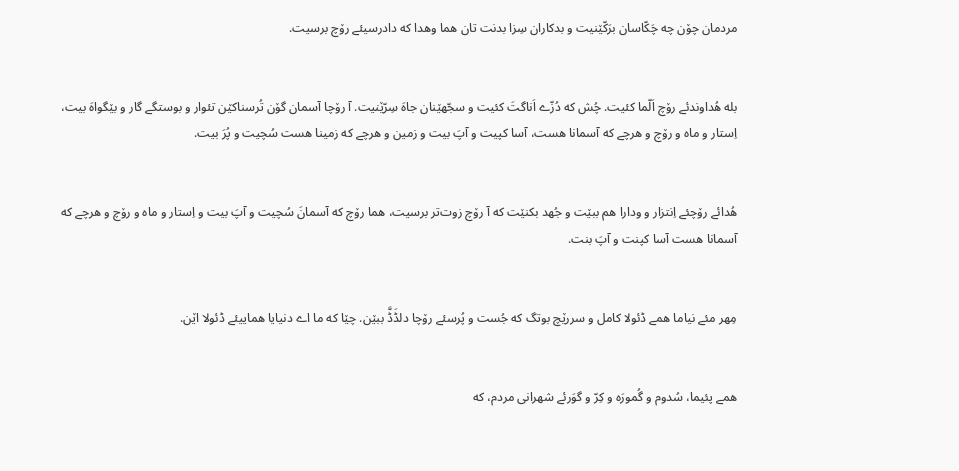مردمان چۆن چه چَکّاسان برَکّێنیت و بدکاران سِزا بدنت تان هما وهدا که دادرسیئے رۆچ برسیت.


بله هُداوندئے رۆچ اَلّما کئیت. چُش که دُزّے اَناگتَ کئیت و سجّهێنان جاهَ سِرّێنیت. آ رۆچا آسمان گۆن تُرسناکێن تئوار و بوستگے گار و بێگواهَ بیت، اِستار و ماه و رۆچ و هرچے که آسمانا هست، آسا کپیت و آپَ بیت و زمین و هرچے که زمینا هست سُچیت و پُرَ بیت.


هُدائے رۆچئے اِنتزار و ودارا هم ببێت و جُهد بکنێت که آ رۆچ زوت‌تر برسیت، هما رۆچ که آسمانَ سُچیت و آپَ بیت و اِستار و ماه و رۆچ و هرچے که آسمانا هست آسا کپنت و آپَ بنت.


مِهر مئے نیاما همے ڈئولا کامل و سررێچ بوتگ که جُست و پُرسئے رۆچا دلڈَڈَّ ببێن. چێا که ما اے دنیایا هماییئے ڈئولا اێن.


همے پئیما، سُدوم و گُمورَه و کِرّ و گوَرئے شهرانی مردم، که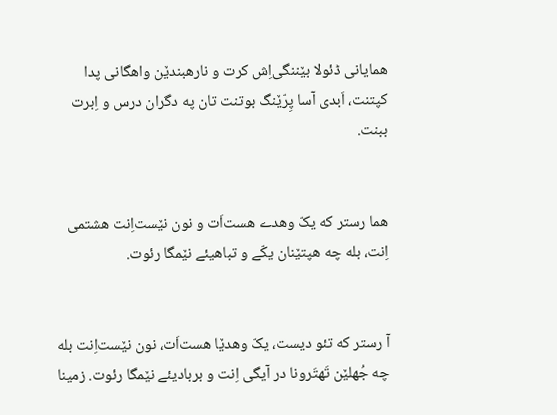همایانی ڈئولا بێننگی‌اِش کرت و نارهبندێن واهگانی پدا کپتنت، اَبدی آسا پِرّێنگ بوتنت تان په دگران درس و اِبرت ببنت.


هما رستر که یکّ وهدے هست‌اَت و نون نێست‌اِنت هشتمی اِنت، بله چه هپتێنان یکّے و تباهیئے نێمگا رئوت.


آ رستر که تئو دیست، یکّ وهدێا هست‌اَت، نون نێست‌اِنت بله چه جُهلێن تَهتَرونا در آیگی اِنت و بربادیئے نێمگا رئوت. زمینا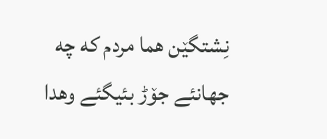نِشتگێن هما مردم که چه جهانئے جۆڑ بئیگئے وهدا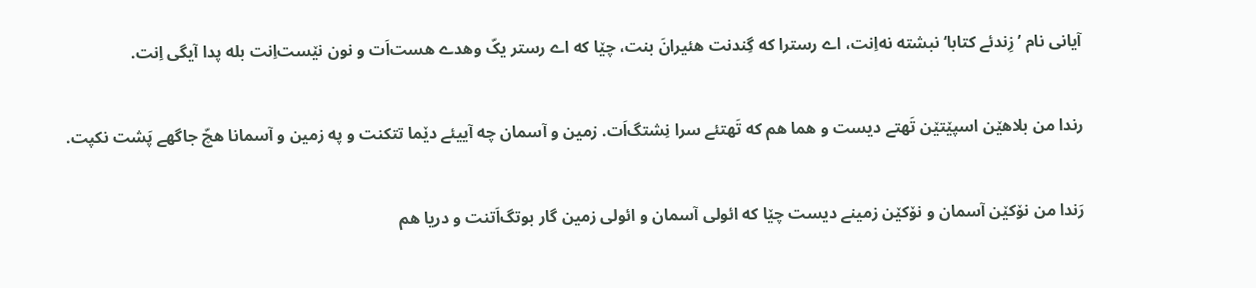آیانی نام ’زِندئے کتابا‘ نبشته نه‌اِنت، اے رسترا که گِندنت هئیرانَ بنت، چێا که اے رستر یکّ وهدے هست‌اَت و نون نێست‌اِنت بله پدا آیگی اِنت.


رندا من بلاهێن اسپێتێن تَهتے دیست و هما هم که تَهتئے سرا نِشتگ‌اَت. زمین و آسمان چه آییئے دێما تتکنت و په زمین و آسمانا هچّ جاگهے پَشت نکپت.


رَندا من نۆکێن آسمان و نۆکێن زمینے دیست چێا که ائولی آسمان و ائولی زمین گار بوتگ‌اَتنت و دریا هم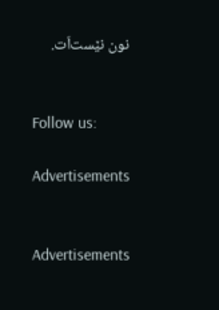نون نێست‌اَت.


Follow us:

Advertisements


Advertisements